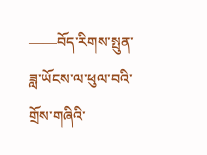——བོད་རིགས་སྤུན་ཟླ་ཡོངས་ལ་ཕུལ་བའི་གྲོས་གཞིའི་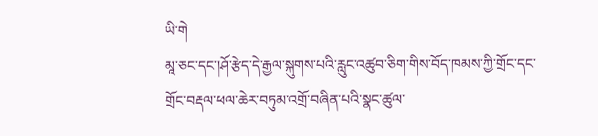ཡི་གེ
མཱ་ཅང་དང་།ཤོ་རྩེད་དེ་རྒྱལ་སྐུགས་པའི་རླུང་འཚུབ་ཅིག་གིས་བོད་ཁམས་ཀྱི་གྲོང་དང་གྲོང་བརྡལ་ཕལ་ཆེར་བཏུམ་འགྲོ་བཞིན་པའི་སྣང་ཚུལ་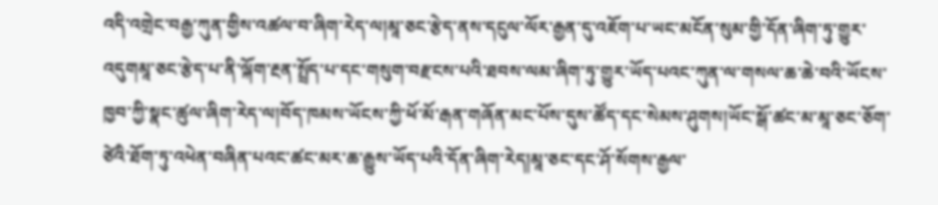འདི་འགྲེང་བརྒྱ་ཀུན་གྱིས་འཚལ་བ་ཞིག་རེད་ལ།མཱ་ཅང་རྩེད་ནས་དངུལ་ལོར་རྒྱན་དུ་འཇོག་པ་ཡང་མངོན་སུམ་གྱི་དོན་ཞིག་ཏུ་གྱུར་འདུགམཱ་ཅང་རྩེད་པ་ནི་ལྐོག་རྔན་སྤྲོད་པ་དང་གསུག་བརྫངས་པའི་ཐབས་ལམ་ཞིག་ཏུ་གྱུར་ཡོད་པའང་ཀུན་ལ་གསལ་ཆ་ཆེ་བའི་ཡོངས་ཁྱབ་ཀྱི་སྣང་ཚུལ་ཞིག་རེད་ལ།བོད་ཁམས་ཡོངས་ཀྱི་ཕོ་མོ་རྒན་གཞོན་མང་པོས་དུས་ཚོད་དང་སེམས་ཤུགས།ཡོང་སྒོ་ཚང་མ་མཱ་ཅང་ཅོག་ཙེའི་ཐོག་ཏུ་འཕེན་བཞིན་པའང་ཚང་མར་ཆ་རྒྱུས་ཡོད་པའི་དོན་ཞིག་རེད།མཱ་ཅང་དང་ཤོ་སོགས་རྒྱལ་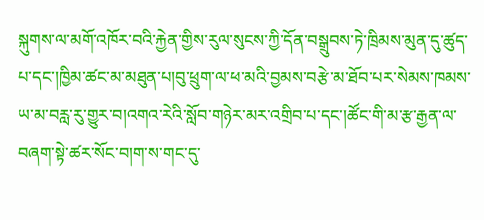སྐུགས་ལ་མགོ་འཁོར་བའི་རྐྱེན་གྱིས་རུལ་སུངས་ཀྱི་དོན་བསྒྲུབས་ཏེ་ཁྲིམས་མུན་དུ་ཚུད་པ་དང་།ཁྱིམ་ཚང་མ་མཐུན་པ།བུ་ཕྲུག་ལ་ཕ་མའི་བྱམས་བརྩེ་མ་ཐོབ་པར་སེམས་ཁམས་ཡ་མ་བརླ་རུ་གྱུར་བ།འགའ་རེའི་སློབ་གཉེར་མར་འགྲིབ་པ་དང་།ཚོང་གི་མ་རྩ་རྒྱན་ལ་བཞག་སྟེ་ཚར་སོང་བ།ག་ས་གང་དུ་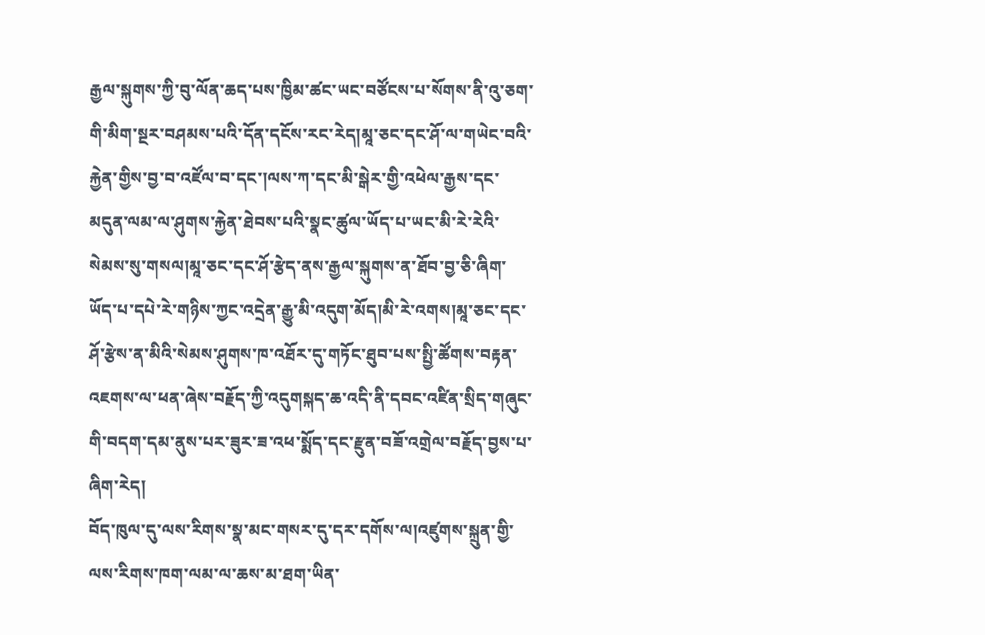རྒྱལ་སྐུགས་ཀྱི་བུ་ལོན་ཆད་པས་ཁྱིམ་ཚང་ཡང་བཙོངས་པ་སོགས་ནི་འུ་ཅག་གི་མིག་སྔར་བཤམས་པའི་དོན་དངོས་རང་རེད།མཱ་ཅང་དང་ཤོ་ལ་གཡེང་བའི་རྐྱེན་གྱིས་བྱ་བ་འཛོལ་བ་དང་།ལས་ཀ་དང་མི་སྒེར་གྱི་འཕེལ་རྒྱས་དང་མདུན་ལམ་ལ་ཤུགས་རྐྱེན་ཐེབས་པའི་སྣང་ཚུལ་ཡོད་པ་ཡང་མི་རེ་རེའི་སེམས་སུ་གསལ།མཱ་ཅང་དང་ཤོ་རྩེད་ནས་རྒྱལ་སྐུགས་ན་ཐོབ་བྱ་ཅི་ཞིག་ཡོད་པ་དཔེ་རེ་གཉིས་ཀྱང་འདྲེན་རྒྱུ་མི་འདུག་མོད།མི་རེ་འགས།མཱ་ཅང་དང་ཤོ་རྩེས་ན་མིའི་སེམས་ཤུགས་ཁ་འཐོར་དུ་གཏོང་ཐུབ་པས་སྤྱི་ཚོགས་བརྟན་འཇགས་ལ་ཕན་ཞེས་བརྗོད་ཀྱི་འདུགསྐད་ཆ་འདི་ནི་དབང་འཛིན་སྲིད་གཞུང་གི་བདག་དམ་ནུས་པར་ཟུར་ཟ་འཕ་སྨོད་དང་རྫུན་བཟོ་འགྲེལ་བརྗོད་བྱས་པ་ཞིག་རེད།
བོད་ཁུལ་དུ་ལས་རིགས་སྣ་མང་གསར་དུ་དར་དགོས་ལ།འཛུགས་སྐྲུན་གྱི་ལས་རིགས་ཁག་ལམ་ལ་ཆས་མ་ཐག་ཡིན་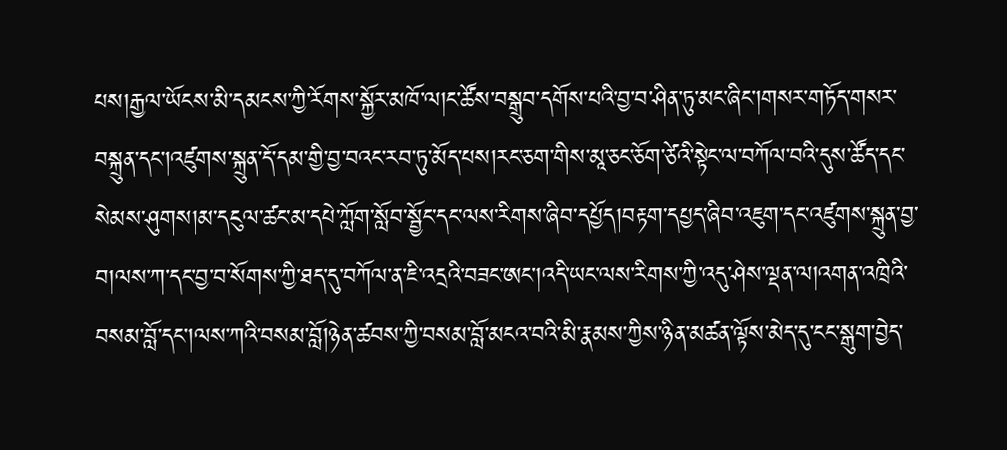པས།རྒྱལ་ཡོངས་མི་དམངས་ཀྱི་རོགས་སྐྱོར་མཁོ་ལ།ང་ཚོས་བསྒྲུབ་དགོས་པའི་བྱ་བ་ཤིན་ཏུ་མང་ཞིང་།གསར་གཏོད་གསར་བསྐྲུན་དང་།འཛུགས་སྐྲུན་དོ་དམ་གྱི་བྱ་བའང་རབ་ཏུ་མོད་པས།རང་ཅག་གིས་མཱ་ཅང་ཅོག་ཙེའི་སྟེང་ལ་བཀོལ་བའི་དུས་ཚོད་དང་སེམས་ཤུགས།མ་དངུལ་ཚང་མ་དཔེ་ཀློག་སློབ་སྦྱོང་དང་ལས་རིགས་ཞིབ་དཔྱོད།བརྟག་དཔྱད་ཞིབ་འཇུག་དང་འཛུགས་སྐྲུན་བྱ་བ།ལས་ཀ་དང་བྱ་བ་སོགས་ཀྱི་ཐད་དུ་བཀོལ་ན་ཇི་འདྲའི་བཟང་ཨང་།འདི་ཡང་ལས་རིགས་ཀྱི་འདུ་ཤེས་ལྡན་ལ།འགན་འཁྲིའི་བསམ་བློ་དང་།ལས་ཀའི་བསམ་བློ།ཉེན་ཚབས་ཀྱི་བསམ་བློ་མངའ་བའི་མི་རྣམས་ཀྱིས་ཉིན་མཚན་ལྟོས་མེད་དུ་ངང་སྒུག་བྱེད་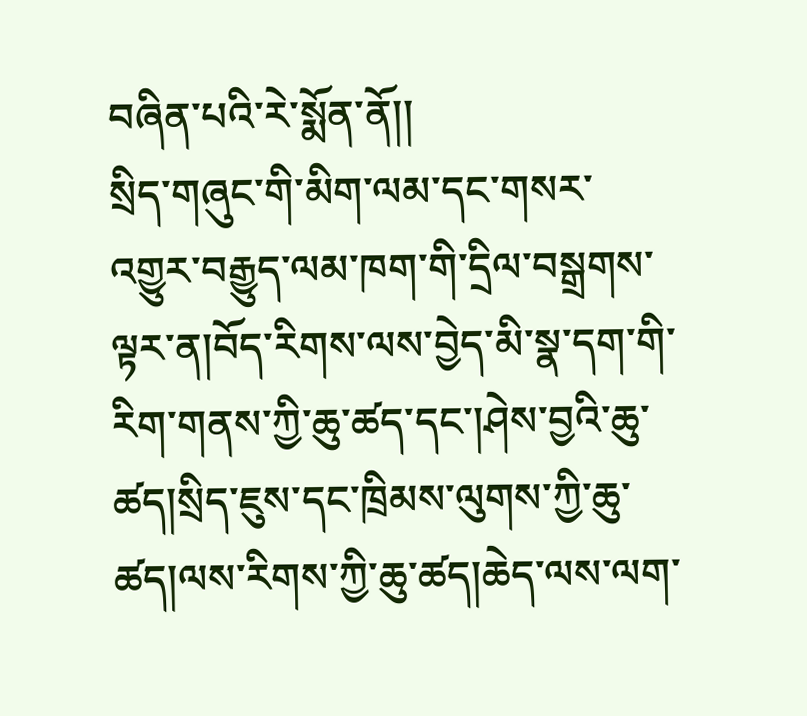བཞིན་པའི་རེ་སྨོན་ནོ།།
སྲིད་གཞུང་གི་མིག་ལམ་དང་གསར་འགྱུར་བརྒྱུད་ལམ་ཁག་གི་དྲིལ་བསྒྲགས་ལྟར་ན།བོད་རིགས་ལས་བྱེད་མི་སྣ་དག་གི་རིག་གནས་ཀྱི་ཆུ་ཚད་དང་།ཤེས་བྱའི་ཆུ་ཚད།སྲིད་ཇུས་དང་ཁྲིམས་ལུགས་ཀྱི་ཆུ་ཚད།ལས་རིགས་ཀྱི་ཆུ་ཚད།ཆེད་ལས་ལག་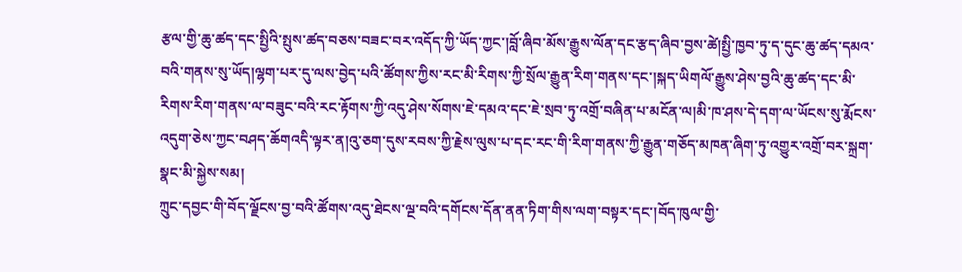རྩལ་གྱི་ཆུ་ཚད་དང་སྤྱིའི་སྤུས་ཚད་བཅས་བཟང་བར་འདོད་ཀྱི་ཡོད་ཀྱང་།བློ་ཞིབ་མོས་རྒྱུས་ལོན་དང་རྩད་ཞིབ་བྱས་ཚེ།སྤྱི་ཁྱབ་ཏུ་ད་དུང་ཆུ་ཚད་དམའ་བའི་གནས་སུ་ཡོད།ལྷག་པར་དུ་ལས་བྱེད་པའི་ཚོགས་ཀྱིས་རང་མི་རིགས་ཀྱི་སྲོལ་རྒྱུན་རིག་གནས་དང་།སྐད་ཡིགལོ་རྒྱུས་ཤེས་བྱའི་ཆུ་ཚད་དང་མི་རིགས་རིག་གནས་ལ་བཟུང་བའི་རང་རྟོགས་ཀྱི་འདུ་ཤེས་སོགས་ཇེ་དམའ་དང་ཇེ་སྲབ་ཏུ་འགྲོ་བཞིན་པ་མངོན་ལ།མི་ཁ་ཤས་དེ་དག་ལ་ཡོངས་སུ་རྨོངས་འདུག་ཅེས་ཀྱང་བཤད་ཆོགའདི་ལྟར་ན།འུ་ཅག་དུས་རབས་ཀྱི་རྗེས་ལུས་པ་དང་རང་གི་རིག་གནས་ཀྱི་རྒྱུན་གཅོད་མཁན་ཞིག་ཏུ་འགྱུར་འགྲོ་བར་སྐྲག་སྣང་མི་སྐྱེས་སམ།
ཀྲུང་དབྱང་གི་བོད་ལྗོངས་བྱ་བའི་ཚོགས་འདུ་ཐེངས་ལྔ་བའི་དགོངས་དོན་ནན་ཏིག་གིས་ལག་བསྟར་དང་།བོད་ཁུལ་གྱི་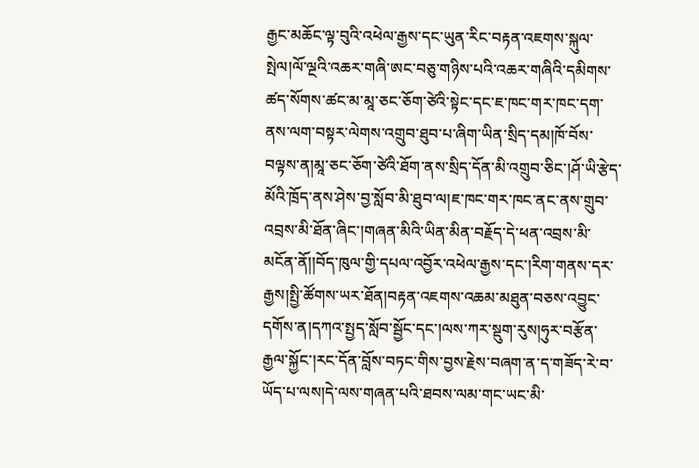རྒྱང་མཆོང་ལྟ་བུའི་འཕེལ་རྒྱས་དང་ཡུན་རིང་བརྟན་འཇགས་སྐུལ་སྤེལ།ལོ་ལྔའི་འཆར་གཞི་ཨང་བཅུ་གཉིས་པའི་འཆར་གཞིའི་དམིགས་ཚད་སོགས་ཚང་མ་མཱ་ཅང་ཅོག་ཙེའི་སྟེང་དང་ཇ་ཁང་གར་ཁང་དག་ནས་ལག་བསྟར་ལེགས་འགྲུབ་ཐུབ་པ་ཞིག་ཡིན་སྲིད་དམ།ཁོ་བོས་བལྟས་ན།མཱ་ཅང་ཅོག་ཙེའི་ཐོག་ནས་སྲིད་དོན་མི་འགྲུབ་ཅིང་།ཤོ་ཡི་རྩེད་མོའི་ཁྲོད་ནས་ཤེས་བྱ་སློབ་མི་ཐུབ་ལ།ཇ་ཁང་གར་ཁང་ནང་ནས་གྲུབ་འབྲས་མི་ཐོན་ཞིང་།གཞན་མིའི་ཡིན་མིན་བརྗོད་དེ་ཕན་འབྲས་མི་མངོན་ནོ།།བོད་ཁུལ་གྱི་དཔལ་འབྱོར་འཕེལ་རྒྱས་དང་།རིག་གནས་དར་རྒྱས།སྤྱི་ཚོགས་ཡར་ཐོན།བརྟན་འཇགས་འཆམ་མཐུན་བཅས་འབྱུང་དགོས་ན།དཀའ་སྤྱད་སློབ་སྦྱོང་དང་།ལས་ཀར་སྡུག་རུས།ཧུར་བརྩོན་རྒྱལ་སྐྱོང་།རང་དོན་བློས་བཏང་གིས་བྱས་རྗེས་བཞག་ན་ད་གཟོད་རེ་བ་ཡོད་པ་ལས།དེ་ལས་གཞན་པའི་ཐབས་ལམ་གང་ཡང་མི་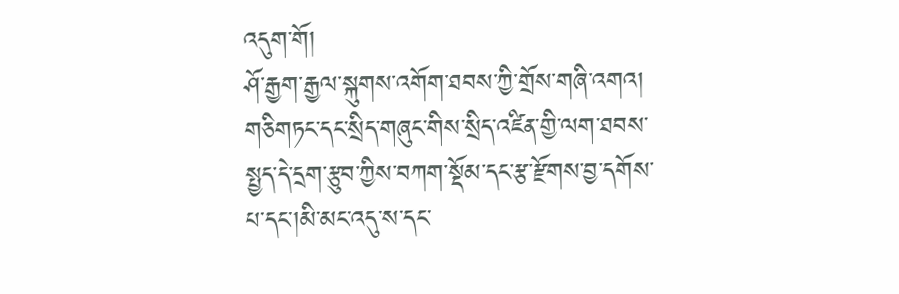འདུག་གོ།
ཤོ་རྒྱག་རྒྱལ་སྐུགས་འགོག་ཐབས་ཀྱི་གྲོས་གཞི་འགའ།
གཅིགཏང་དང་སྲིད་གཞུང་གིས་སྲིད་འཛིན་གྱི་ལག་ཐབས་སྤྱད་དེ་དྲག་རྩུབ་ཀྱིས་བཀག་སྡོམ་དང་རྩ་རྫོགས་བྱ་དགོས་པ་དང་།མི་མང་འདུ་ས་དང་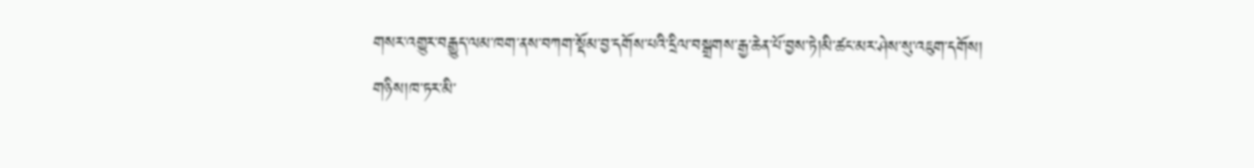གསར་འགྱུར་བརྒྱུད་ལམ་ཁག་ནས་བཀག་སྡོམ་བྱ་དགོས་པའི་དྲིལ་བསྒྲགས་རྒྱ་ཆེན་པོ་བྱས་ཏེ།མི་ཚང་མར་ཤེས་སུ་འཇུག་དགོས།
གཉིས།ཁ་ཏར་མི་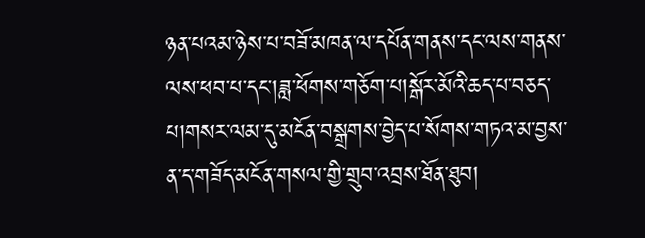ཉན་པའམ་ཉེས་པ་བཟོ་མཁན་ལ་དཔོན་གནས་དང་ལས་གནས་ལས་ཕབ་པ་དང་།ཟླ་ཕོགས་གཅོག་པ།སྒོར་མོའི་ཆད་པ་བཅད་པ།གསར་ལམ་དུ་མངོན་བསྒྲགས་བྱེད་པ་སོགས་གཏའ་མ་བྱས་ན་ད་གཟོད་མངོན་གསལ་གྱི་གྲུབ་འབྲས་ཐོན་ཐུབ།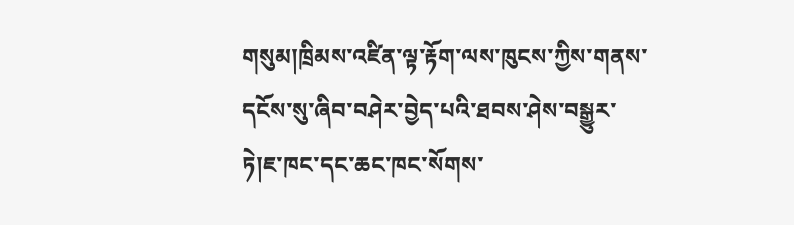གསུམ།ཁྲིམས་འཛིན་ལྟ་རྟོག་ལས་ཁུངས་ཀྱིས་གནས་དངོས་སུ་ཞིབ་བཤེར་བྱེད་པའི་ཐབས་ཤེས་བསྒྱུར་ཏེ།ཇ་ཁང་དང་ཆང་ཁང་སོགས་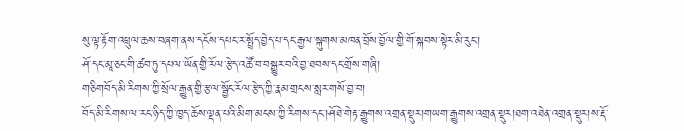སུ་ལྟ་རྟོག་འཕྲུལ་ཆས་བཞག་ནས་དངོས་དཔང་ར་སྤྲོད་བྱེད་པ་དང་རྒྱལ་སྐུགས་མཁན་བྲོས་བྱོལ་གྱི་གོ་སྐབས་སྟེར་མི་རུང་།
ཤོ་དང་མཱ་ཅང་གི་ཚབ་ཏུ་དཔལ་ཡོན་གྱི་རོལ་རྩེད་འཚོ་བ་བསྒྱུར་བའི་བྱ་ཐབས་དང་གྲོས་གཞི།
གཅིགབོད་མི་རིགས་ཀྱི་སྲོལ་རྒྱུན་གྱི་རྩལ་སྦྱོང་རོལ་རྩེད་ཀྱི་རྣམ་གྲངས་སླར་གསོ་བྱ་བ།
བོད་མི་རིགས་ལ་རང་ཉིད་ཀྱི་ཁྱད་ཆོས་ལྡན་པའི་མིག་མངས་ཀྱི་རིགས་དང་།ཤོཐེ་གེརྟ་རྒྱུགས་འགྲན་སྡུར།གཡག་རྒྱུགས་འགྲན་སྡུར།ཐག་འཐེན་འགྲན་སྡུར།ས་རྡོ་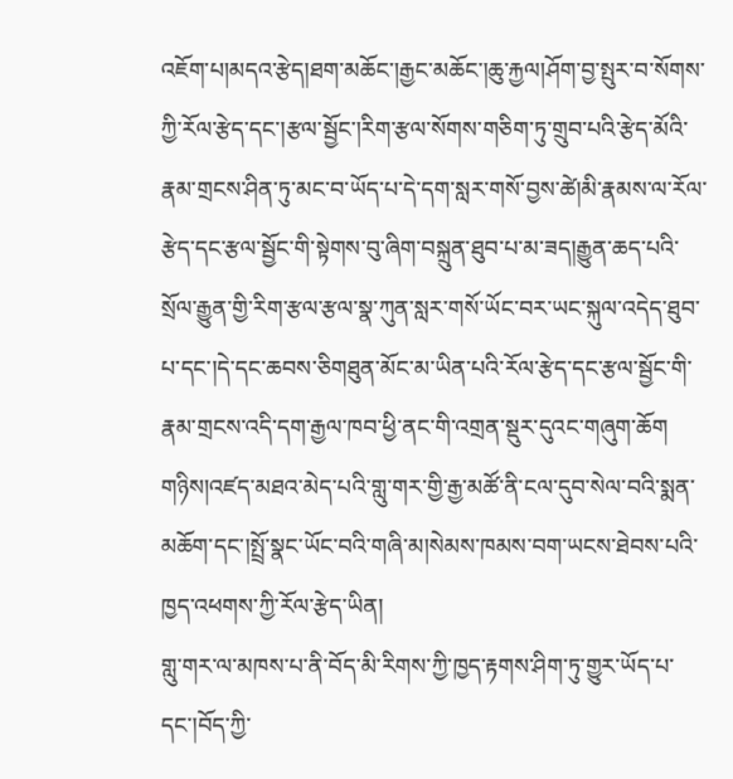འཇོག་པ།མདའ་རྩེད།ཐག་མཆོང་།རྒྱང་མཆོང་།ཆུ་རྐྱལ།ཤོག་བྱ་སྤུར་བ་སོགས་ཀྱི་རོལ་རྩེད་དང་།རྩལ་སྦྱོང་།རིག་རྩལ་སོགས་གཅིག་ཏུ་གྲུབ་པའི་རྩེད་མོའི་རྣམ་གྲངས་ཤིན་ཏུ་མང་བ་ཡོད་པ་དེ་དག་སླར་གསོ་བྱས་ཚེ།མི་རྣམས་ལ་རོལ་རྩེད་དང་རྩལ་སྦྱོང་གི་སྟེགས་བུ་ཞིག་བསྐྲུན་ཐུབ་པ་མ་ཟད།རྒྱུན་ཆད་པའི་སྲོལ་རྒྱུན་གྱི་རིག་རྩལ་རྩལ་སྣ་ཀུན་སླར་གསོ་ཡོང་བར་ཡང་སྐུལ་འདེད་ཐུབ་པ་དང་།དེ་དང་ཆབས་ཅིགཐུན་མོང་མ་ཡིན་པའི་རོལ་རྩེད་དང་རྩལ་སྦྱོང་གི་རྣམ་གྲངས་འདི་དག་རྒྱལ་ཁབ་ཕྱི་ནང་གི་འགྲན་སྡུར་དུའང་གཞུག་ཆོག
གཉིས།འཛད་མཐའ་མེད་པའི་གླུ་གར་གྱི་རྒྱ་མཚོ་ནི་ངལ་དུབ་སེལ་བའི་སྨན་མཆོག་དང་།སྤྲོ་སྣང་ཡོང་བའི་གཞི་མ།སེམས་ཁམས་བག་ཡངས་ཐེབས་པའི་ཁྱད་འཕགས་ཀྱི་རོལ་རྩེད་ཡིན།
གླུ་གར་ལ་མཁས་པ་ནི་བོད་མི་རིགས་ཀྱི་ཁྱད་རྟགས་ཤིག་ཏུ་གྱུར་ཡོད་པ་དང་།བོད་ཀྱི་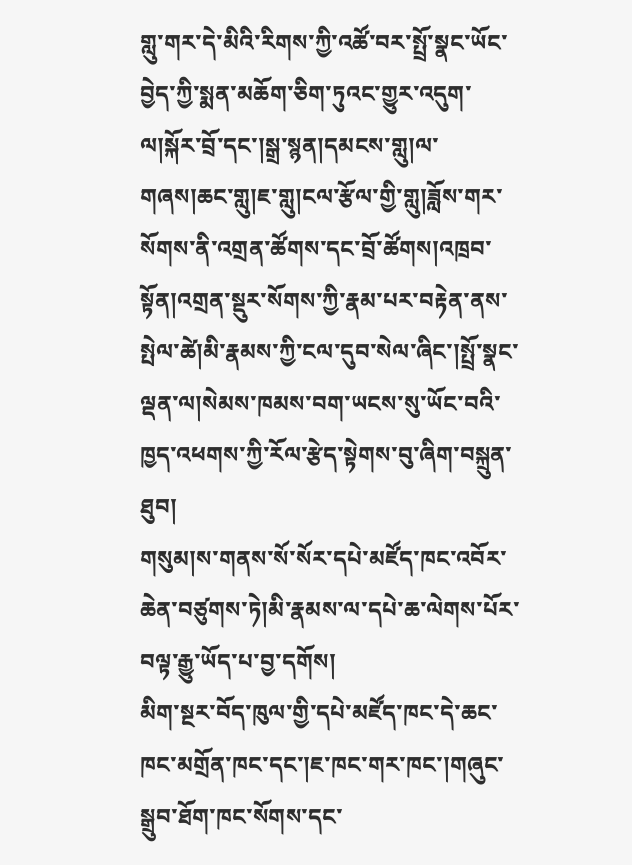གླུ་གར་དེ་མིའི་རིགས་ཀྱི་འཚོ་བར་སྤྲོ་སྣང་ཡོང་བྱེད་ཀྱི་སྨན་མཆོག་ཅིག་ཏུའང་གྱུར་འདུག་ལ།སྐོར་བྲོ་དང་།སྒྲ་སྙན།དམངས་གླུ།ལ་གཞས།ཆང་གླུ།ཇ་གླུ།ངལ་རྩོལ་གྱི་གླུ།ཟློས་གར་སོགས་ནི་འགྲན་ཚོགས་དང་བྲོ་ཚོགས།འཁྲབ་སྟོན།འགྲན་སྡུར་སོགས་ཀྱི་རྣམ་པར་བརྟེན་ནས་སྤེལ་ཚེ།མི་རྣམས་ཀྱི་ངལ་དུབ་སེལ་ཞིང་།སྤྲོ་སྣང་ལྡན་ལ།སེམས་ཁམས་བག་ཡངས་སུ་ཡོང་བའི་ཁྱད་འཕགས་ཀྱི་རོལ་རྩེད་སྟེགས་བུ་ཞིག་བསྐྲུན་ཐུབ།
གསུམ།ས་གནས་སོ་སོར་དཔེ་མཛོད་ཁང་འབོར་ཆེན་བཙུགས་ཏེ།མི་རྣམས་ལ་དཔེ་ཆ་ལེགས་པོར་བལྟ་རྒྱུ་ཡོད་པ་བྱ་དགོས།
མིག་སྔར་བོད་ཁུལ་གྱི་དཔེ་མཛོད་ཁང་དེ་ཆང་ཁང་མགྲོན་ཁང་དང་།ཇ་ཁང་གར་ཁང་།གཞུང་སྒྲུབ་ཐོག་ཁང་སོགས་དང་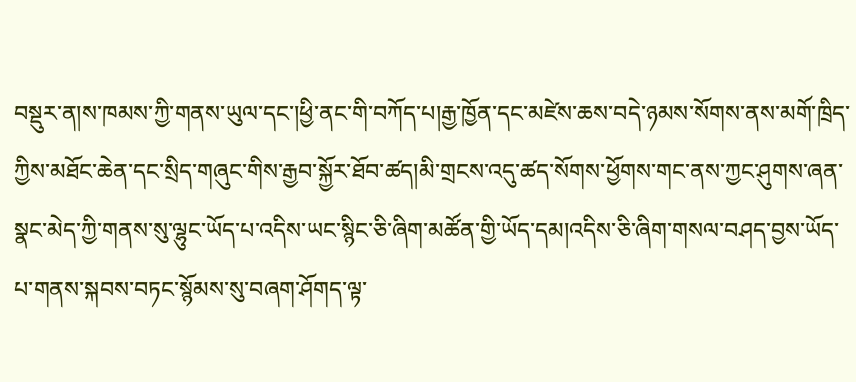བསྡུར་ན།ས་ཁམས་ཀྱི་གནས་ཡུལ་དང་།ཕྱི་ནང་གི་བཀོད་པ།རྒྱ་ཁྱོན་དང་མཛེས་ཆས་བདེ་ཉམས་སོགས་ནས་མགོ་ཁྲིད་ཀྱིས་མཐོང་ཆེན་དང་སྲིད་གཞུང་གིས་རྒྱབ་སྐྱོར་ཐོབ་ཚད།མི་གྲངས་འདུ་ཚད་སོགས་ཕྱོགས་གང་ནས་ཀྱང་ཤུགས་ཞན་སྣང་མེད་ཀྱི་གནས་སུ་ལྷུང་ཡོད་པ་འདིས་ཡང་སྙིང་ཅི་ཞིག་མཚོན་གྱི་ཡོད་དམ།འདིས་ཅི་ཞིག་གསལ་བཤད་བྱས་ཡོད་པ་གནས་སྐབས་བཏང་སྙོམས་སུ་བཞག་ཤོགད་ལྟ་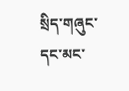སྲིད་གཞུང་དང་མང་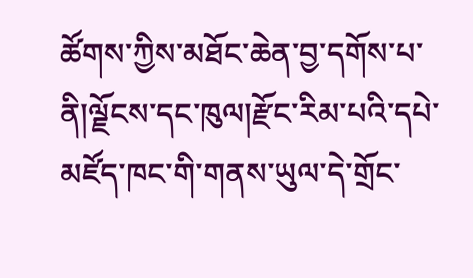ཚོགས་ཀྱིས་མཐོང་ཆེན་བྱ་དགོས་པ་ནི།ལྗོངས་དང་ཁུལ།རྫོང་རིམ་པའི་དཔེ་མཛོད་ཁང་གི་གནས་ཡུལ་དེ་གྲོང་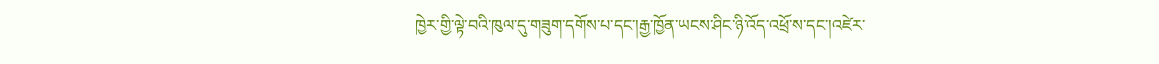ཁྱེར་གྱི་ལྟེ་བའི་ཁུལ་དུ་གཟུག་དགོས་པ་དང་།རྒྱ་ཁྱོན་ཡངས་ཤིང་ཉི་འོད་འཕྲོ་ས་དང་།འཛེར་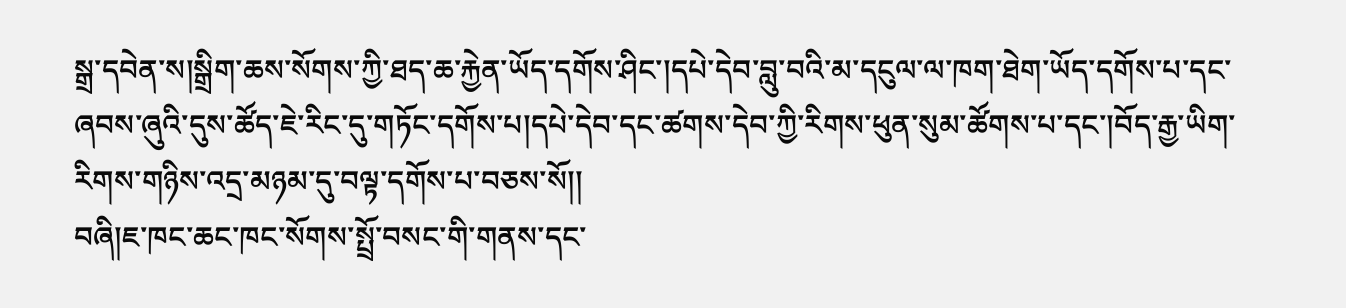སྒྲ་དབེན་ས།སྒྲིག་ཆས་སོགས་ཀྱི་ཐད་ཆ་རྐྱེན་ཡོད་དགོས་ཤིང་།དཔེ་དེབ་བླུ་བའི་མ་དངུལ་ལ་ཁག་ཐེག་ཡོད་དགོས་པ་དང་ཞབས་ཞུའི་དུས་ཚོད་ཇེ་རིང་དུ་གཏོང་དགོས་པ།དཔེ་དེབ་དང་ཚགས་དེབ་ཀྱི་རིགས་ཕུན་སུམ་ཚོགས་པ་དང་།བོད་རྒྱ་ཡིག་རིགས་གཉིས་འདྲ་མཉམ་དུ་བལྟ་དགོས་པ་བཅས་སོ།།
བཞི།ཇ་ཁང་ཆང་ཁང་སོགས་སྤྲོ་བསང་གི་གནས་དང་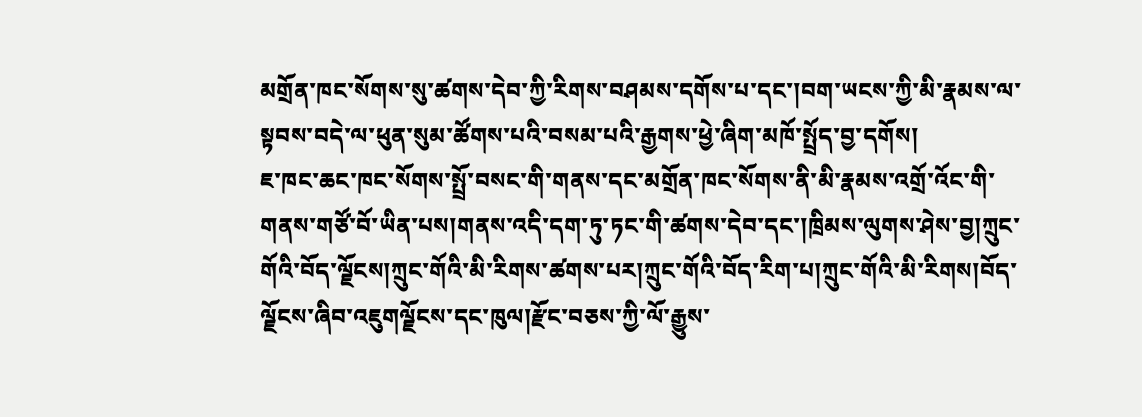མགྲོན་ཁང་སོགས་སུ་ཚགས་དེབ་ཀྱི་རིགས་བཤམས་དགོས་པ་དང་།བག་ཡངས་ཀྱི་མི་རྣམས་ལ་སྟབས་བདེ་ལ་ཕུན་སུམ་ཚོགས་པའི་བསམ་པའི་རྒྱགས་ཕྱེ་ཞིག་མཁོ་སྤྲོད་བྱ་དགོས།
ཇ་ཁང་ཆང་ཁང་སོགས་སྤྲོ་བསང་གི་གནས་དང་མགྲོན་ཁང་སོགས་ནི་མི་རྣམས་འགྲོ་འོང་གི་གནས་གཙོ་བོ་ཡིན་པས།གནས་འདི་དག་ཏུ་ཏང་གི་ཚགས་དེབ་དང་།ཁྲིམས་ལུགས་ཤེས་བྱ།ཀྲུང་གོའི་བོད་ལྗོངས།ཀྲུང་གོའི་མི་རིགས་ཚགས་པར།ཀྲུང་གོའི་བོད་རིག་པ།ཀྲུང་གོའི་མི་རིགས།བོད་ལྗོངས་ཞིབ་འཇུགལྗོངས་དང་ཁུལ།རྫོང་བཅས་ཀྱི་ལོ་རྒྱུས་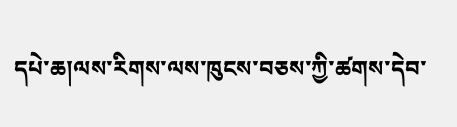དཔེ་ཆ།ལས་རིགས་ལས་ཁུངས་བཅས་ཀྱི་ཚགས་དེབ་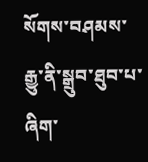སོགས་བཤམས་རྒྱུ་ནི་སྒྲུབ་ཐུབ་པ་ཞིག་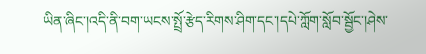ཡིན་ཞིང་།འདི་ནི་བག་ཡངས་སྤྲོ་རྩེད་རིགས་ཤིག་དང་།དཔེ་ཀློག་སློབ་སྦྱོང་།ཤེས་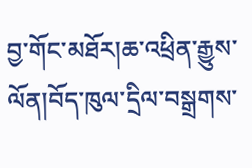བྱ་གོང་མཐོར།ཆ་འཕྲིན་རྒྱུས་ལོན།བོད་ཁུལ་དྲིལ་བསྒྲགས་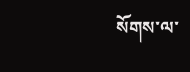སོགས་ལ་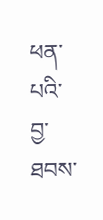ཕན་པའི་བྱ་ཐབས་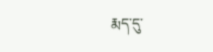རྨད་དུ་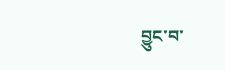བྱུང་བ་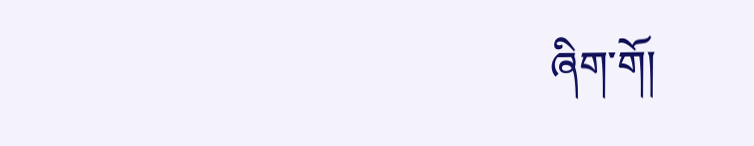ཞིག་གོ།